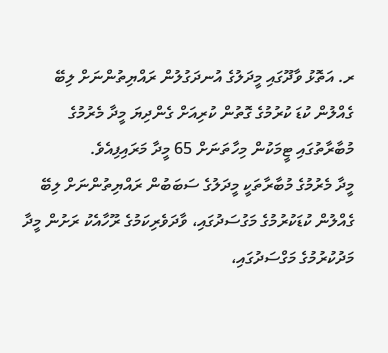ރ. އަތޮޅު ވާދޫގައި މީދަލުގެ އުނދަގުލުން ރައްޔިތުންނަށް ލިބޭ ގެއްލުން ކުޑަ ކުރުމުގެ ގޮތުން ކުރިއަށް ގެންދިޔަ މީދާ މެރުމުގެ މުބާރާތުގައި ޓީމަކުން މިހާތަނަށް 65 މީދާ މަރައިފިއެވެ.
މީދާ މެރުމުގެ މުބާރާތަކީ މީދަލުގެ ސަބަބުން ރައްޔިތުންނަށް ލިބޭ ގެއްލުން ކުޑަކުރުމުގެ މަގުސަދުގައި، ވާދަވެރިކަމުގެ ރޫހާއެކު ރަށުން މީދާ މަދުކުރުމުގެ މަގްސަދުގައި،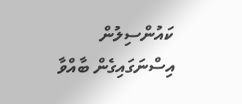ކައުންސިލުން އިސްނަގައިގެން ބާއްވާ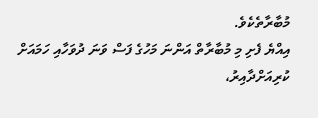މުބާރާތެކެވެ.
އިއްޔެ ފެށި މި މުބާރާތް އަންނަ މަހުގެ ފަސް ވަނަ ދުވަހާއި ހަމައަށް ކުރިއަށްދާއިރު،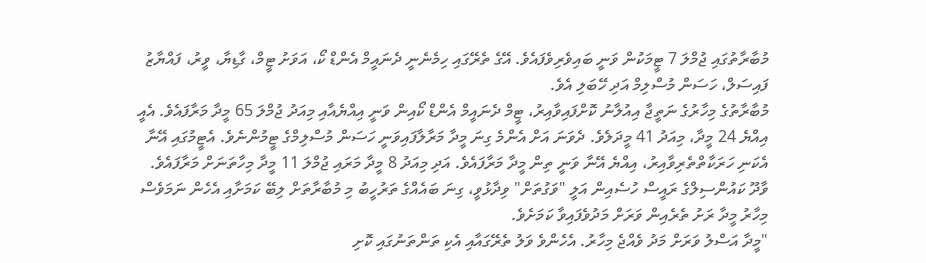މުބާރާތުގައި ޖުމްލަ 7 ޓީމަކުން ވަނީ ބައިވެރިވެފައެވެ. އޭގެ ތެރޭގައި ހިމެނެނީ ދެނައީމް އެންޑް ކޯ، އަވަށު ޓީމް، ގާޑިޔާ، ވީރު، ފައްޔާޒު ފައިސަލް، ހަސަން މުސްލިމް އަދި ހޭބަލި އެވެ.
މުބާރާތުގެ މިހާރުގެ ނަތީޖާ އިއުލާނު ކޮށްފައިވާއިރު، ޓީމް ދެނައީމް އެންޑް ކޯއިން ވަނީ އިއްޔެއާއި މިއަދު ޖުމްލަ 65 މީދާ މަރާފައެވެ. އެއީ އިއްޔެ 24 މީދާ، މިއަދު 41 މީދަލެވެ. ދެވަނަ އަށް އެންމެ ގިނަ މީދާ މަރާލާފައިވަނީ ހަސަން މުސްލިމްގެ ޓީމުންނެވެ. އެޓީމުގައި އޭނާ އެކަނި ހަރަކާތްތެރިވާއިރު، އިއްޔެ އޭނާ ވަނީ ތިން މީދާ މަރާފައެވެ. އަދި މިއަދު 8 މީދާ މަރައި ޖުމްލަ 11 މީދާ މިހާތަނަށް މަރާފައެވެ.
ވާދޫ ކައުންސިލްގެ ރައީސް ހުސެއިން އަލީ "ވަގުތަށް" ވިދާޅުވީ، ގިނަ ބައެއްގެ ތަރުހީބު މި މުބާރާތަށް ލިބޭ ކަމަށާއި އެހެން ނަމަވެސް މިހާރު މީދާ ރަށު ތެރެއިން ވަރަށް މަދުވެފައިވާ ކަމަށެވެ.
"މީދާ އަސްލު ވަރަށް މަދު ވެއްޖެ މިހާރު. އެހެންވެ ވަލު ތެރޭގައާއި އެކި ތަންތަނުގައި ކޮށި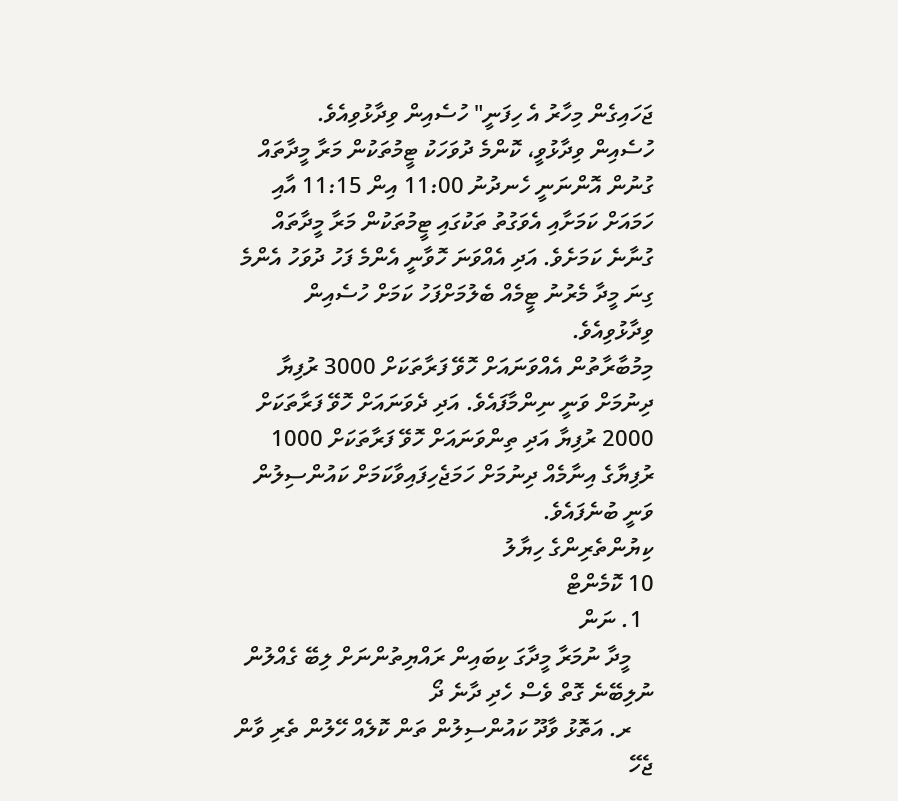ޖަހައިގެން މިހާރު އެ ހިފަނީ" ހުސެއިން ވިދާޅުވިއެވެ.
ހުސެއިން ވިދާޅުވީ، ކޮންމެ ދުވަހަކު ޓީމުތަކުން މަރާ މީދާތައް ގުނުން އޮންނަނީ ހެނދުނު 11:00 އިން 11:15 އާއި ހަމައަށް ކަމަށާއި އެވަގުތު ތަކުގައި ޓީމުތަކުން މަރާ މީދާތައް ގުނާނެ ކަމަށެވެ. އަދި އެއްވަނަ ހޮވާނީ އެންމެ ފަހު ދުވަހު އެންމެ ގިނަ މީދާ މެރުނު ޓީމެއް ބެލުމަށްފަހު ކަމަށް ހުސެއިން ވިދާޅުވިއެވެ.
މިމުބާރާތުން އެއްވަނައަށް ހޮވޭ ފަރާތަކަށް 3000 ރުފިޔާ ދިނުމަށް ވަނީ ނިންމާފައެވެ. އަދި ދެވަނައަށް ހޮވޭ ފަރާތަކަށް 2000 ރުފިޔާ އަދި ތިންވަނައަށް ހޮވޭ ފަރާތަކަށް 1000 ރުފިޔާގެ އިނާމެއް ދިނުމަށް ހަމަޖެހިފައިވާކަމަށް ކައުންސިލުން ވަނީ ބުނެފައެވެ.
ކިޔުންތެރިންގެ ހިޔާލު
10 ކޮމެންޓް
  1. ނަން
    މީދާ ނުމަރާ މީދާގަ ކިބައިން ރައްޔިތުންނަށް ލިބޭ ގެއްލުން ނުލިބޭނެ ގޮތް ވެސް ހެދި ދާނެ ދޯ
    ރ. އަތޮޅު ވާދޫ ކައުންސިލުން ތަން ކޮލެއް ހޭލުން ތެރި ވާން ޖެހޭ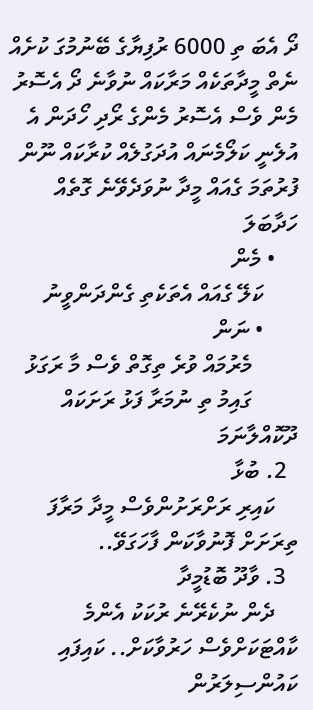ދޯ އެބަ ތި 6000 ރުފިޔާގެ ބޭނުމުގަ ކުށެއް ނެތް މީދާތަކެއް މަރާކައް ނުވާނެ ދޯ އެސޮރު މެން ވެސް އެސޮރު މެންގެ ރޯދި ހޯދަން އެ އުލެނީ ކަލޯމެނައް އުދަގުލެއް ކުރާކައް ނޫން ފުރުތަމަ ގެއައް މީދާ ނުވަދެވޭނެ ގޮތެއް ހަދާބަލަ
    • މެން
      ކަލޭ ގެއައް އެތަކެތި ގެންދަންވީނު
      • ނަން
        މެރުމައް ވުރެ ތިގޮތް ވެސް މާ ރަގަޅު
        ގައިމު ތި ނުމަރާ ފަޅު ރަށަކައް ދޫކޮއްލާނަމަ
  2. ބުޅާ
    ކައިރި ރަށްރަށުންވެސް މީދާ މަރާފަ ތިރަށަށް ފޮނުވާކަން ފާހަގަވޭ..
  3. ވާދޫ ބޮޑުމީދާ
    ދެން ނުކެރޭނެ ރުކަކު އެންމެ ކާއްޓަކަށްވެސް ހަރުވާކަށް.. ކައިފައި ކައުންސިލަރުން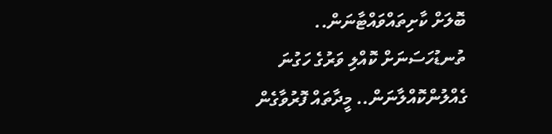ބޮލަށް ކާށިތައްވައްޓާނަން.. ތުނޑުހަސަނަށް ކޮއްލި ވަރުގެ ހަގުނަ ގެއްލުންކޮއްލާނަން.. މީދާތައް ފޮރުވާގެން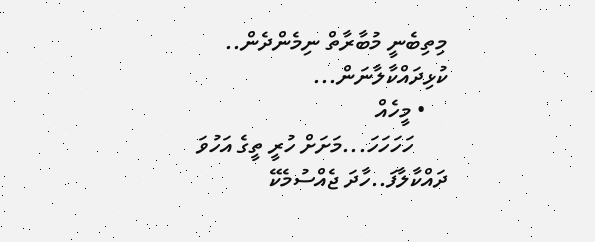މިތިބެނީ މުބާރާތް ނިމެންދެން.. ކުޅިދައްކާލާނަން...
    • މީހެއް
      ހަހަހަހަ...މަށަށް ހުރީ ތީގެ އަހުވަ ދައްކާލާފަ..ހާދަ ޖެއްސުމެކޭ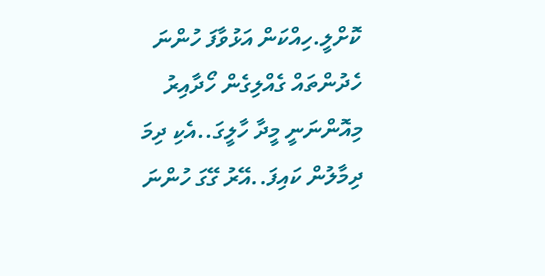ކޮށްލީ.ހިއްކަން އަޅުވާފަ ހުންނަ ހެދުންތައް ގެއްލިގެން ހޯދާއިރު މިއޮންނަނީ މީދާ ހާލީގަ..އެކި ދިމަ ދިމާލުން ކައިފަ..އޭރު ގޭގަ ހުންނަ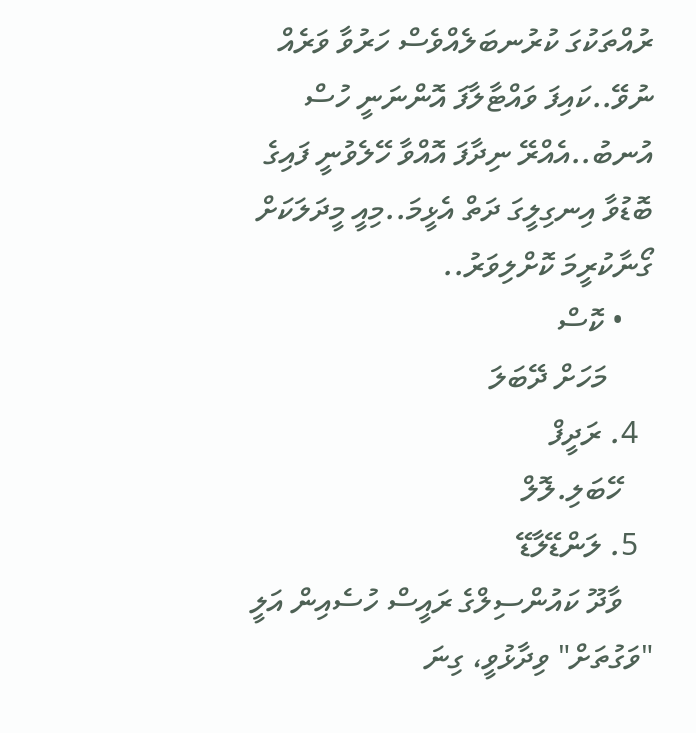ރުއްތަކުގަ ކުރުނބަލެއްވެސް ހަރުވާ ވަރެއް ނުވޭ..ކައިފަ ވައްޓާލާފަ އޮންނަނީ ހުސް އުނބު..އެއްރޭ ނިދާފަ އޮއްވާ ހޭލެވުނީ ފައިގެ ބޮޑުވާ އިނގިލީގަ ދަތް އެޅީމަ..މިއީ މީދަލަކަށް ގޯނާކުރީމަ ކޮށްލިވަރު..
    • ކޮސް
      މަހަށް ދޭބަލަ
  4. ރަދީފް
    ހޭބަލި.ލޮލް
  5. ލަންޑޭލާޑޭ
    ވާދޫ ކައުންސިލްގެ ރައީސް ހުސެއިން އަލީ "ވަގުތަށް" ވިދާޅުވީ، ގިނަ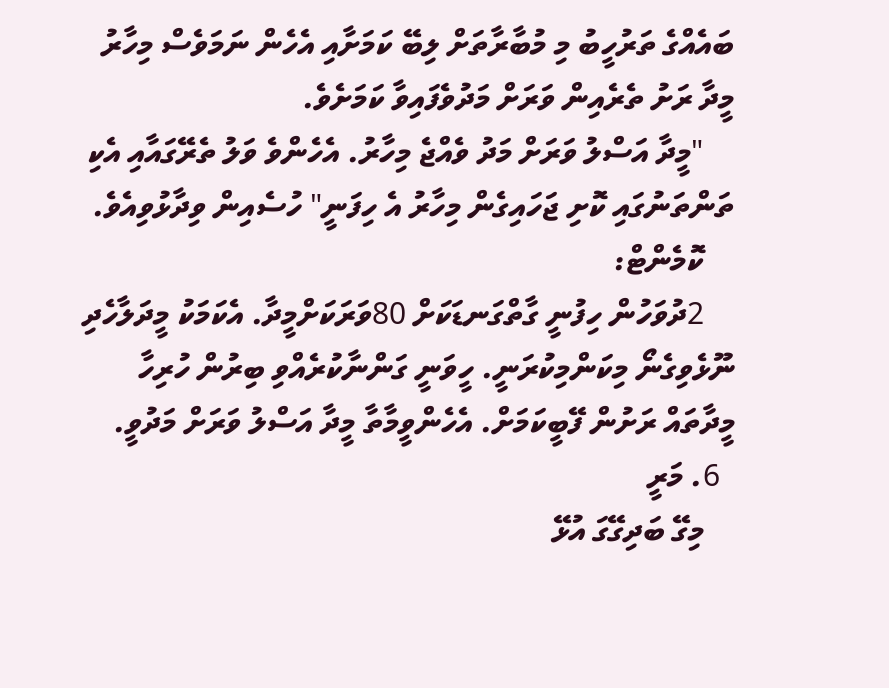ބައެއްގެ ތަރުހީބު މި މުބާރާތަށް ލިބޭ ކަމަށާއި އެހެން ނަމަވެސް މިހާރު މީދާ ރަށު ތެރެއިން ވަރަށް މަދުވެފައިވާ ކަމަށެވެ.
    "މީދާ އަސްލު ވަރަށް މަދު ވެއްޖެ މިހާރު. އެހެންވެ ވަލު ތެރޭގައާއި އެކި ތަންތަނުގައި ކޮށި ޖަހައިގެން މިހާރު އެ ހިފަނީ" ހުސެއިން ވިދާޅުވިއެވެ.
    ކޮމެންޓް:
    2ދުވަހުން ހިފުނީ ގާތްގަނޑަކަށް 80ވަރަކަށްމީދާ. އެކަމަކު މީދަލާހެދި ނޫޅެވިގެނޯ މިކަންމިކުރަނީ. ހީވަނީ ގަންނާކުރެއްވި ބިރުން ހުރިހާ މީދާތައް ރަށުން ފޭބީކަމަށް. އެހެންވީމާތާ މީދާ އަސްލު ވަރަށް މަދުވީ.
  6. މަރީ
    މިގޭ ބަދިގޭގަ އުޅޭ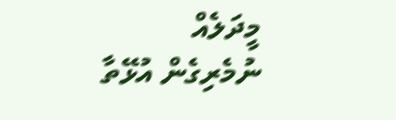މީދަލެއް ނުމެރިގެން އުޅޭތާ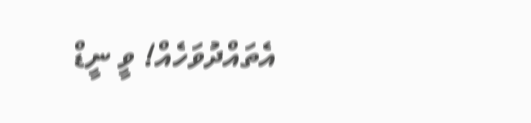އެތައްދުވަހެއް! ވީ ނީޑް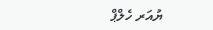ޔުއަރ ހެލްޕް